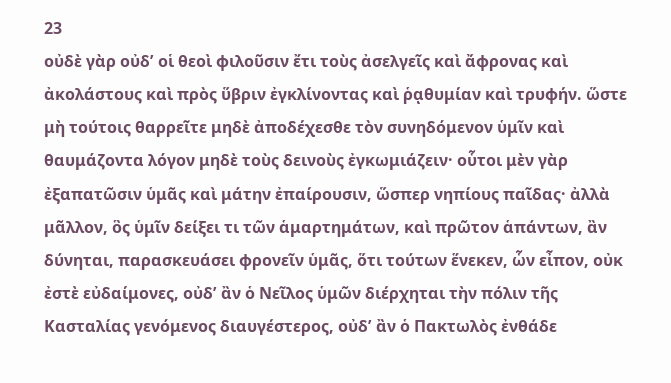23
οὐδὲ γὰρ οὐδʼ οἱ θεοὶ φιλοῦσιν ἔτι τοὺς ἀσελγεῖς καὶ ἄφρονας καὶ ἀκολάστους καὶ πρὸς ὕβριν ἐγκλίνοντας καὶ ῥᾳθυμίαν καὶ τρυφήν. ὥστε μὴ τούτοις θαρρεῖτε μηδὲ ἀποδέχεσθε τὸν συνηδόμενον ὑμῖν καὶ θαυμάζοντα λόγον μηδὲ τοὺς δεινοὺς ἐγκωμιάζειν· οὗτοι μὲν γὰρ ἐξαπατῶσιν ὑμᾶς καὶ μάτην ἐπαίρουσιν, ὥσπερ νηπίους παῖδας· ἀλλὰ μᾶλλον, ὃς ὑμῖν δείξει τι τῶν ἁμαρτημάτων, καὶ πρῶτον ἁπάντων, ἂν δύνηται, παρασκευάσει φρονεῖν ὑμᾶς, ὅτι τούτων ἕνεκεν, ὧν εἶπον, οὐκ ἐστὲ εὐδαίμονες, οὐδʼ ἂν ὁ Νεῖλος ὑμῶν διέρχηται τὴν πόλιν τῆς Κασταλίας γενόμενος διαυγέστερος, οὐδʼ ἂν ὁ Πακτωλὸς ἐνθάδε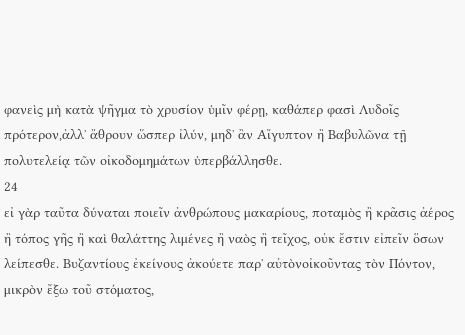φανεὶς μὴ κατὰ ψῆγμα τὸ χρυσίον ὑμῖν φέρῃ, καθάπερ φασὶ Λυδοῖς πρότερον,ἀλλʼ ἄθρουν ὥσπερ ἰλύν, μηδʼ ἂν Αἴγυπτον ἢ Βαβυλῶνα τῇ πολυτελείᾳ τῶν οἰκοδομημάτων ὑπερβάλλησθε.
24
εἰ γὰρ ταῦτα δύναται ποιεῖν ἀνθρώπους μακαρίους, ποταμὸς ἢ κρᾶσις ἀέρος ἢ τόπος γῆς ἢ καὶ θαλάττης λιμένες ἢ ναὸς ἢ τεῖχος, οὐκ ἔστιν εἰπεῖν ὅσων λείπεσθε. Βυζαντίους ἐκείνους ἀκούετε παρʼ αὐτὸνοἰκοῦντας τὸν Πόντον, μικρὸν ἔξω τοῦ στόματος,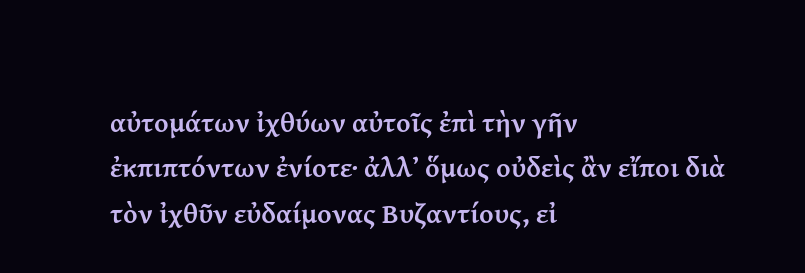αὐτομάτων ἰχθύων αὐτοῖς ἐπὶ τὴν γῆν ἐκπιπτόντων ἐνίοτε· ἀλλʼ ὅμως οὐδεὶς ἂν εἴποι διὰ τὸν ἰχθῦν εὐδαίμονας Βυζαντίους, εἰ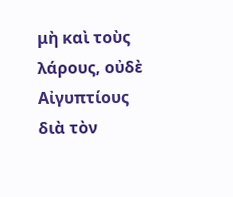μὴ καὶ τοὺς λάρους, οὐδὲ Αἰγυπτίους διὰ τὸν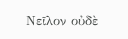Νεῖλον οὐδὲ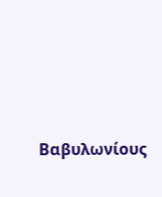Βαβυλωνίους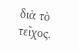διὰ τὸ τεῖχος.